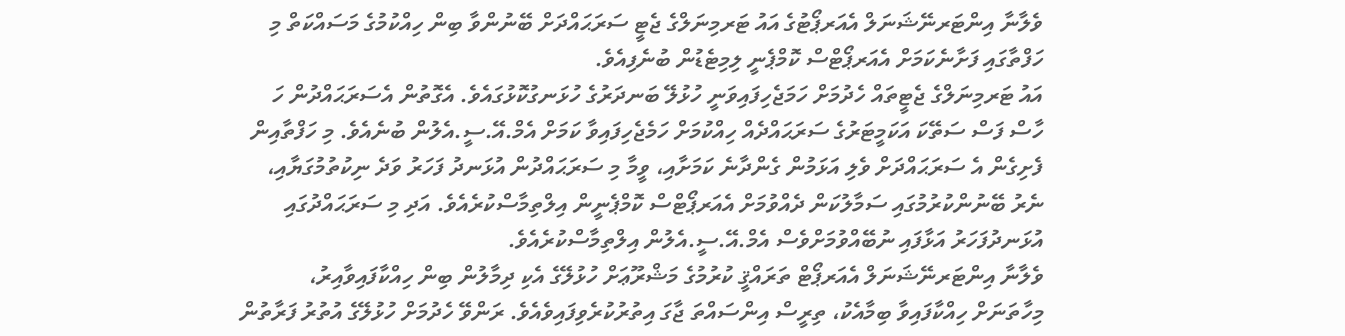ވެލާނާ އިންޓަރނޭޝަނަލް އެއަރޕޯޓުގެ އައު ޓަރމިނަލްގެ ޖެޓީ ސަރަޙައްދަށް ބޭނުންވާ ބިން ހިއްކުމުގެ މަސައްކަތް މި ހަފްތާގައި ފަށާނެކަމަށް އެއަރޕޯޓްސް ކޮމްޕެނީ ލިމިޓެޑުން ބުނެފިއެވެ.
އައު ޓަރމިނަލްގެ ޖެޓީތައް ހެދުމަށް ހަމަޖެހިފައިވަނީ ހުޅުލޭ ބަނދަރުގެ ހުޅަނގުކޮޅުގައެވެ. އެގޮތުން އެސަރަޙައްދުން ހަ ހާސް ފަސް ސަތޭކަ އަކަމީޓަރުގެ ސަރަޙައްދެއް ހިއްކުމަށް ހަމެޖެހިފައިވާ ކަމަށް އެމް.އޭ.ސީ.އެލުން ބުނެއެވެ. މި ހަފްތާއިން ފެށިގެން އެ ސަރަޙައްދަށް ވެލި އަޅަމުން ގެންދާނެ ކަމަށާއި، ވީމާ މި ސަރަޙައްދުން އުޅަނދު ފަހަރު ވަދެ ނިކުތުމުގަޔާއި، ނެރު ބޭނުންކުރުމުގައި ސަމާލުކަން ދެއްވުމަށް އެއަރޕޯޓްސް ކޮމްޕެނީން އިލްތިމާސްކުރެއެވެ. އަދި މި ސަރަޙައްދުގައި އުޅަނދުފަހަރު އަޅާފައި ނުބޭއްވުމަށްވެސް އެމް.އޭ.ސީ.އެލުން އިލްތިމާސްކުރެއެވެ.
ވެލާނާ އިންޓަރނޭޝަނަލް އެއަރޕޯޓް ތަރައްޤީ ކުރުމުގެ މަޝްރޫޢަށް ހުޅުލޭގެ އެކި ދިމާލުން ބިން ހިއްކާފައިވާއިރު، މިހާތަނަށް ހިއްކާފައިވާ ބިމާއެކު، ތިރީސް އިންސައްތަ ޖާގަ އިތުރުކުރެވިފައިވެއެވެ. ރަންވޭ ހެދުމަށް ހުޅުލޭގެ އުތުރު ފަރާތުން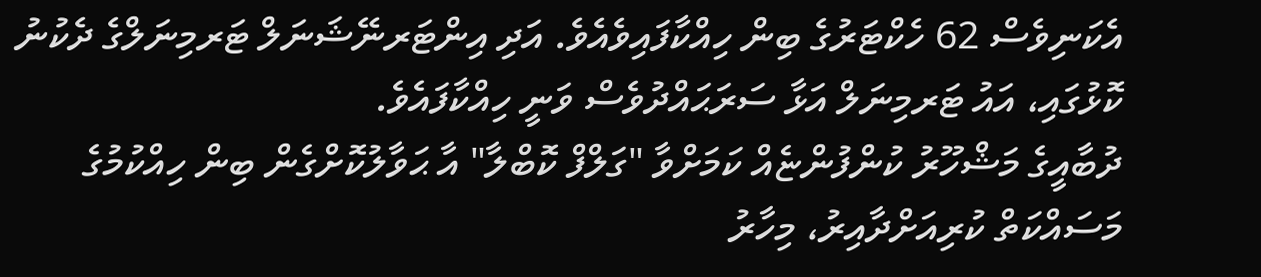އެކަނިވެސް 62 ހެކްޓަރުގެ ބިން ހިއްކާފައިވެއެވެ. އަދި އިންޓަރނޭޝަނަލް ޓަރމިނަލްގެ ދެކުނު ކޮޅުގައި، އައު ޓަރމިނަލް އަޅާ ސަރަޙައްދުވެސް ވަނީ ހިއްކާފައެވެ.
ދުބާއީގެ މަޝްހޫރު ކުންފުންޏެއް ކަމަށްވާ "ގަލްފް ކޮބްލާ" އާ ޙަވާލުކޮށްގެން ބިން ހިއްކުމުގެ މަސައްކަތް ކުރިއަށްދާއިރު، މިހާރު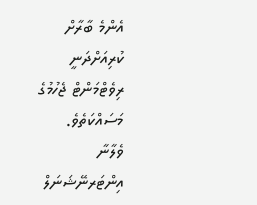އެންމެ ބާރާށް ކުރިއަށްދަނީ ރިވެޓްމަންޓް ޖެހުމުގެ މަސައްކަތެވެ.
ވެލާނާ އިންޓަރނޭޝަނަލް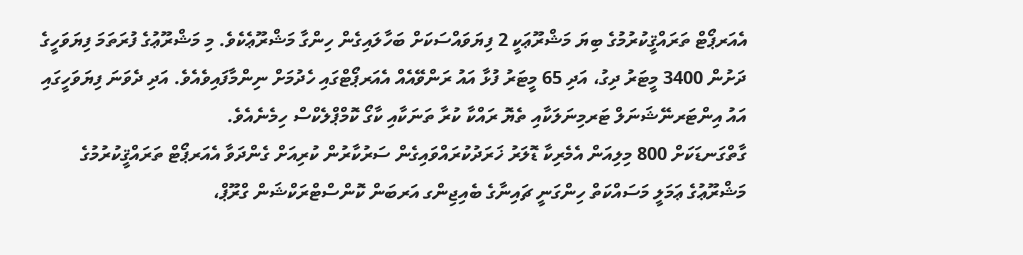އެއަރޕޯޓް ތަރައްޤީކުރުމުގެ ބިޔަ މަޝްރޫޢަކީ 2 ފިޔަވައްސަކަށް ބަހާލައިގެން ހިންގާ މަޝްރޫޢެކެވެ. މި މަޝްރޫޢުގެ ފުރަތަމަ ފިޔަވަހީގެ ދަށުން 3400 މީޓަރު ދިގު، އަދި 65 މީޓަރު ފުޅާ އައު ރަންވޭއެއް އެއަރޕޯޓްގައި ހެދުމަށް ނިންމާފައިވެއެވެ. އަދި ދެވަނަ ފިޔަވަހީގައި އައު އިންޓަރނޭޝަނަލް ޓަރމިނަލަކާއި ތެޔޮ ރައްކާ ކުރާ ތަނަކާއި ކާގޯ ކޮމްޕްލެކްސް ހިމެނެއެވެ.
ގާތްގަނޑަކަށް 800 މިލިއަން އެމެރިކާ ޑޮލަރު ޚަރަދުކުރައްވައިގެން ސަރުކާރުން ކުރިއަށް ގެންދަވާ އެއަރޕޯޓް ތަރައްޤީކުރުމުގެ މަޝްރޫޢުގެ ޢަމަލީ މަސައްކަތް ހިންގަނީ ޗައިނާގެ ބެއިޖިންގ އަރބަން ކޮންސްޓްރަކްޝަން ގްރޫޕް،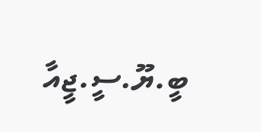ބީ.ޔޫ.ސީ.ޖީއާ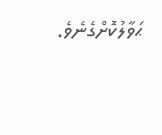ޙަވާލުކޮށްގެނެވެ.